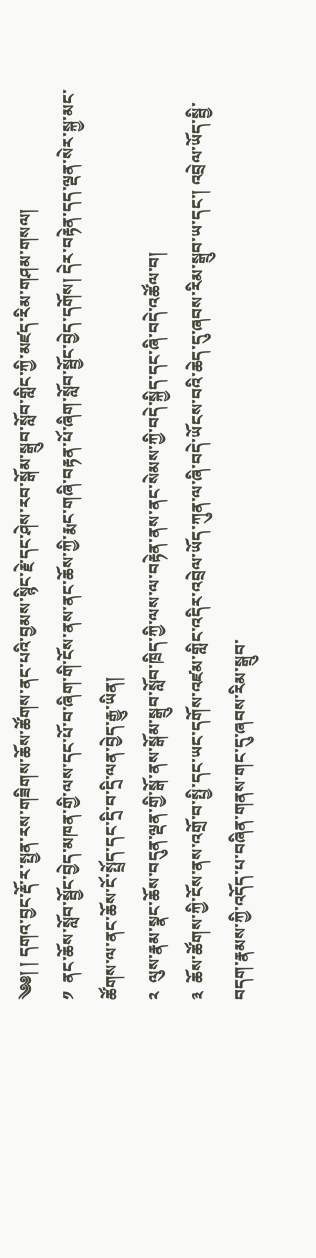༄༅། ། དགའ་བྱང་རྡོ་ར་སྤྱན་རས་གཟིགས་ཆོས་ཚོགས་ནང་པའི་བྱམས་སྙིང་རྗེ་དང་ཤེས་རབ་སྒོམ་སྒྲུབ་སློབ་གླིང་ཀྱི་མཛད་རིམ་གཤམ་གསལ།
༡  ནང་ཆོས་སློབ་སྦྱོང་བྱེད་མཁན་གྱི་ལས་དང་པོ་བ་ཞིག་གི་ངོས་ནས་ནང་ཆོས་ཀྱི་རྨང་གཞི་བརྟན་པོ་ཞིག་སློབ་སྦྱོང་བྱེད་དགོས། དེར་བརྟེན་དད་ལྡན་སེར་སྐྱ་མང་ཚོགས་ལ་ནང་ཆོས་ངོ་སྤྲོད་དང་དྲི་བ་དྲི་ལན་བྱེད་རྒྱུ་ཡིན།
༢  ལུས་རྣམ་སྣང་ཆོས་བདུན་ལྡན་གྱི་སྒོ་ནས་སྒོམ་སྒྲུབ་སློབ་ཁྲིད་ཀྱི་ལས་ལ་བརྟེན་ནས་ནང་སེམས་ཀྱི་བདེ་སྐྱིད་དང་ཞི་བདེ་འཚོལ་བ།
༣  ཆོས་ཚོགས་ཀྱི་ངོས་ནས་འགྲོ་བ་སྤྱི་དང་ཡང་དགོས་འཛམ་གླིང་འདིར་འབྲེལ་ཡོད་ཀུན་ལ་ཞི་བདེ་ཡོངས་བའི་ཆེད་དུ་ཞབས་རིམ་སྒྲུབ་ཡ་དང་། འབྲེལ་ཡོད་སྦྱི་བདག་རྣམས་ཀྱི་འདོད་པ་བཞིན་གནས་གང་དུ་ཞབས་རིམ་སྒྲུབ་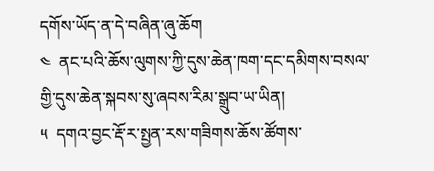དགོས་ཡོད་ན་དེ་བཞིན་ཞུ་ཆོག
༤  ནང་པའི་ཆོས་ལུགས་ཀྱི་དུས་ཆེན་ཁག་དང་དམིགས་བསལ་གྱི་དུས་ཆེན་སྐབས་སུ་ཞབས་རིམ་སྒྲུབ་ཡ་ཡིན།
༥  དགའ་བྱང་རྡོ་ར་སྤྱན་རས་གཟིགས་ཆོས་ཚོགས་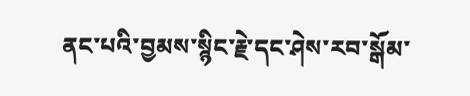ནང་པའི་བྱམས་སྙིང་རྗེ་དང་ཤེས་རབ་སྒོམ་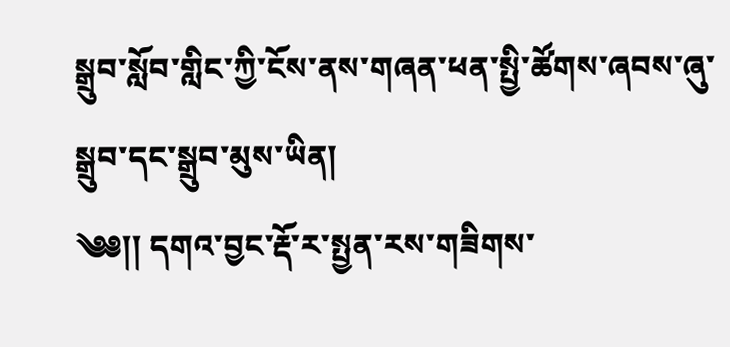སྒྲུབ་སློབ་གླིང་ཀྱི་ངོས་ནས་གཞན་ཕན་སྤྱི་ཚོགས་ཞབས་ཞུ་སྒྲུབ་དང་སྒྲུབ་མུས་ཡིན།
༄༅།། དགའ་བྱང་རྡོ་ར་སྤྱན་རས་གཟིགས་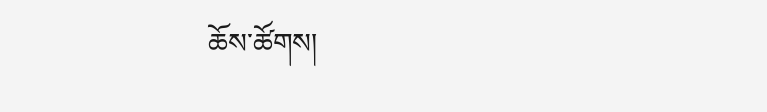ཆོས་ཚོགས།